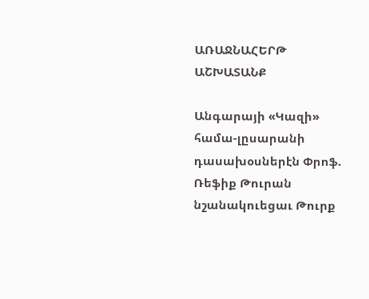ԱՌԱՋՆԱՀԵՐԹ ԱՇԽԱՏԱՆՔ

Անգարայի «Կազի» համա-լըսարանի դասախօսներէն Փրոֆ. Ռեֆիք Թուրան նշանակուեցաւ Թուրք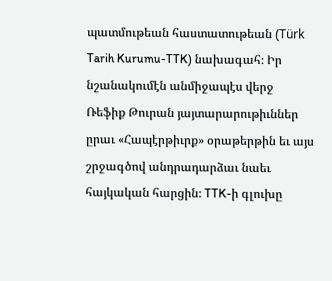պատմութեան հաստատութեան (Türk Tarih Kurumu-TTK) նախագահ։ Իր նշանակումէն անմիջապէս վերջ Ռեֆիք Թուրան յայտարարութիւններ ըրաւ «Հապէրթիւրք» օրաթերթին եւ այս շրջագծով անդրադարձաւ նաեւ հայկական հարցին։ TTK-ի գլուխը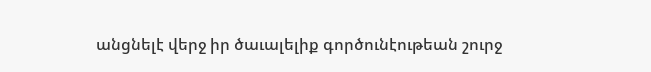անցնելէ վերջ իր ծաւալելիք գործունէութեան շուրջ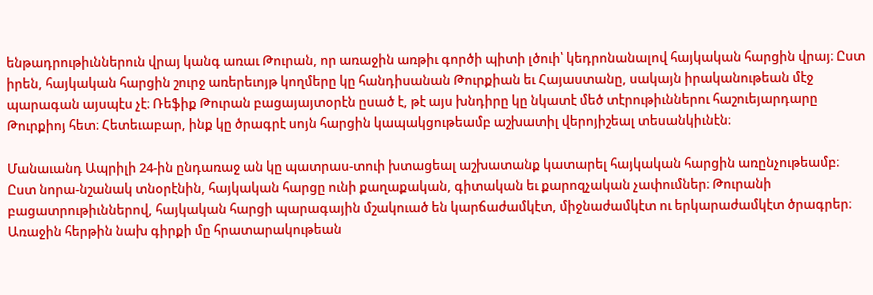ենթադրութիւններուն վրայ կանգ առաւ Թուրան, որ առաջին առթիւ գործի պիտի լծուի՝ կեդրոնանալով հայկական հարցին վրայ։ Ըստ իրեն, հայկական հարցին շուրջ առերեւոյթ կողմերը կը հանդիսանան Թուրքիան եւ Հայաստանը, սակայն իրականութեան մէջ պարագան այսպէս չէ։ Ռեֆիք Թուրան բացայայտօրէն ըսած է, թէ այս խնդիրը կը նկատէ մեծ տէրութիւններու հաշուեյարդարը Թուրքիոյ հետ։ Հետեւաբար, ինք կը ծրագրէ սոյն հարցին կապակցութեամբ աշխատիլ վերոյիշեալ տեսանկիւնէն։

Մանաւանդ Ապրիլի 24-ին ընդառաջ ան կը պատրաս-տուի խտացեալ աշխատանք կատարել հայկական հարցին առընչութեամբ։ Ըստ նորա-նշանակ տնօրէնին, հայկական հարցը ունի քաղաքական, գիտական եւ քարոզչական չափումներ։ Թուրանի բացատրութիւններով, հայկական հարցի պարագային մշակուած են կարճաժամկէտ, միջնաժամկէտ ու երկարաժամկէտ ծրագրեր։ Առաջին հերթին նախ գիրքի մը հրատարակութեան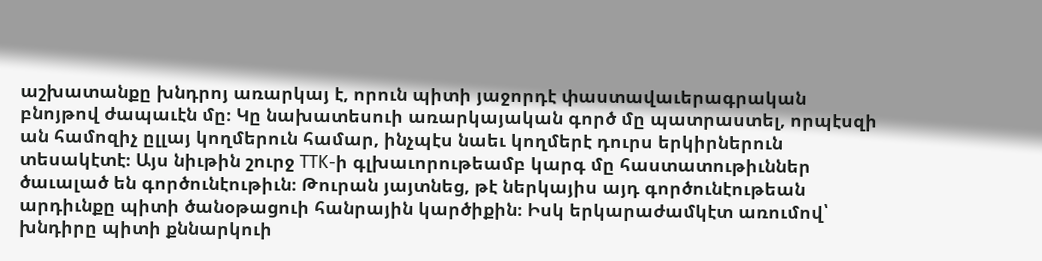աշխատանքը խնդրոյ առարկայ է, որուն պիտի յաջորդէ փաստավաւերագրական բնոյթով ժապաւէն մը։ Կը նախատեսուի առարկայական գործ մը պատրաստել, որպէսզի ան համոզիչ ըլլայ կողմերուն համար, ինչպէս նաեւ կողմերէ դուրս երկիրներուն տեսակէտէ։ Այս նիւթին շուրջ TTK-ի գլխաւորութեամբ կարգ մը հաստատութիւններ ծաւալած են գործունէութիւն։ Թուրան յայտնեց, թէ ներկայիս այդ գործունէութեան արդիւնքը պիտի ծանօթացուի հանրային կարծիքին։ Իսկ երկարաժամկէտ առումով՝ խնդիրը պիտի քննարկուի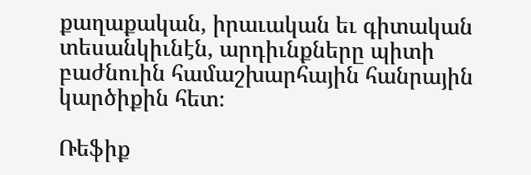քաղաքական, իրաւական եւ գիտական տեսանկիւնէն, արդիւնքները պիտի բաժնուին համաշխարհային հանրային կարծիքին հետ։

Ռեֆիք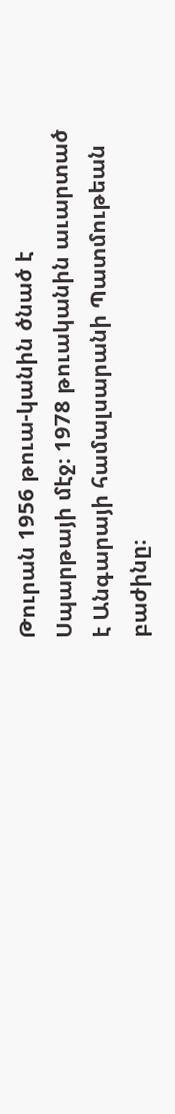Թուրան 1956 թուա-կանին ծնած է Սպարթայի մէջ։ 1978 թուականին աւարտած է Անգարայի համալսարանի Պատմութեան բաժինը։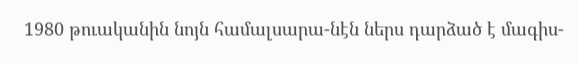1980 թուականին նոյն համալսարա-նէն ներս դարձած է մագիս-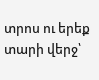տրոս ու երեք տարի վերջ՝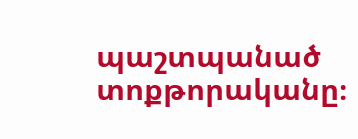պաշտպանած տոքթորականը։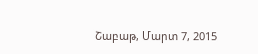Շաբաթ, Մարտ 7, 2015